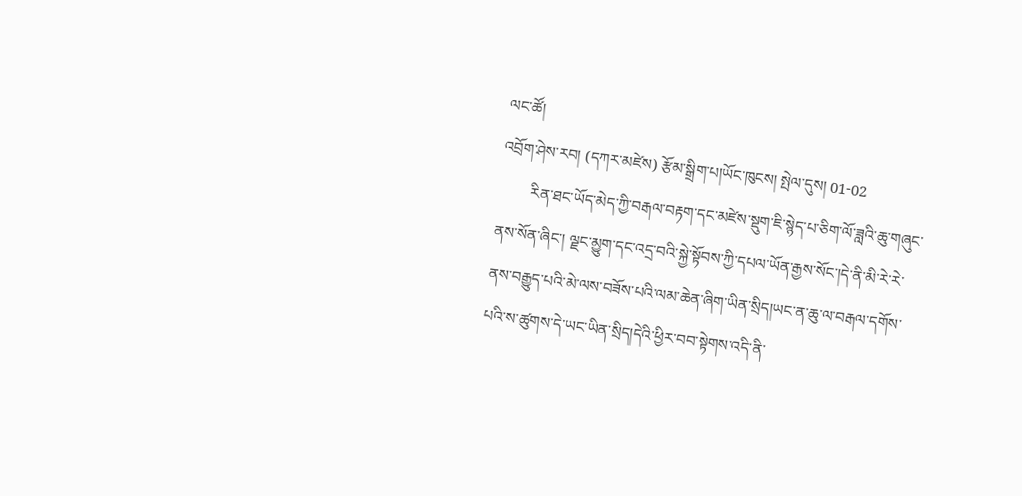ལང་ཚོ།
འབྲོག་ཤེས་རབ། (དཀར་མཛེས) རྩོམ་སྒྲིག་པ།ཡོང་ཁུངས། སྤེལ་དུས། 01-02
        རིན་ཐང་ཡོད་མེད་ཀྱི་བརྒལ་བརྟག་དང་མཛེས་སྡུག་ཇི་སྙེད་པ་ཅིག་ལོ་ཟླའི་ཆུ་གཞུང་ནས་སོན་ཞིང་། ལྗང་མྱུག་དང་འདྲ་བའི་སྐྱེ་སྟོབས་ཀྱི་དཔལ་ཡོན་རྒྱས་སོང་།དེ་ནི་མི་རེ་རེ་ནས་བརྒྱུད་པའི་མེ་ལས་བཟོས་པའི་ལམ་ཆེན་ཞིག་ཡིན་སྲིད།ཡང་ན་ཆུ་ལ་བརྒལ་དགོས་པའི་ས་ཚུགས་དེ་ཡང་ཡིན་སྲིད།དེའི་ཕྱིར་བབ་སྟེགས་འདི་ནི་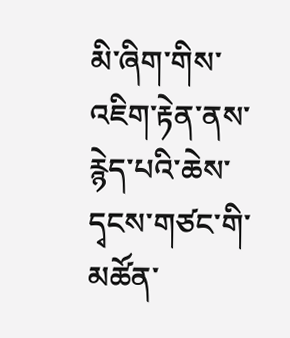མི་ཞིག་གིས་འཇིག་རྟེན་ནས་རྙེད་པའི་ཆེས་དྭངས་གཙང་གི་མཚོན་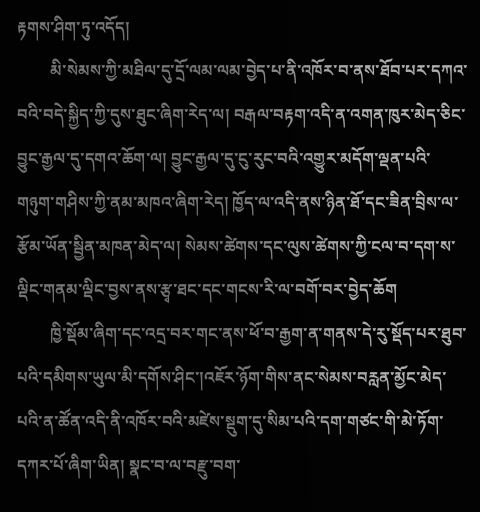རྟགས་ཤིག་ཏུ་འདོད།
        མི་སེམས་ཀྱི་མཐིལ་དུ་དྲོ་ལམ་ལམ་བྱེད་པ་ནི་འཁོར་བ་ནས་ཐོབ་པར་དཀའ་བའི་བདེ་སྐྱིད་ཀྱི་དུས་ཐུང་ཞིག་རེད་ལ། བརྒལ་བརྟག་འདི་ན་འགན་ཁུར་མེད་ཅིང་བྱུང་རྒྱལ་དུ་དགའ་ཆོག་ལ། བྱུང་རྒྱལ་དུ་ངུ་རུང་བའི་འགྱུར་མདོག་ལྡན་པའི་གཉུག་གཤིས་ཀྱི་ནམ་མཁའ་ཞིག་རེད། ཁྱོད་ལ་འདི་ནས་ཉིན་ཐོ་དང་ཟིན་བྲིས་ལ་རྩོམ་ཡོན་སྦྱིན་མཁན་མེད་ལ། སེམས་ཚེགས་དང་ལུས་ཚེགས་ཀྱི་ངལ་བ་དག་ས་ལྡིང་གནམ་ལྡིང་བྱས་ནས་རྩྭ་ཐང་དང་གངས་རི་ལ་བགོ་བར་བྱེད་ཆོག
        ཁྱི་སྡོམ་ཞིག་དང་འདྲ་བར་གང་ནས་ཕོ་བ་རྒྱག་ན་གནས་དེ་རུ་སྡོད་པར་ཐུབ་པའི་དམིགས་ཡུལ་མི་དགོས་ཤིང་།འཇོར་ཉོག་གིས་ནང་སེམས་བརླན་མྱོང་མེད་པའི་ན་ཚོན་འདི་ནི་འཁོར་བའི་མཛེས་སྡུག་དུ་སིམ་པའི་དག་གཙང་གི་མེ་ཏོག་དཀར་པོ་ཞིག་ཡིན། སྣང་བ་ལ་བརྫུ་བག་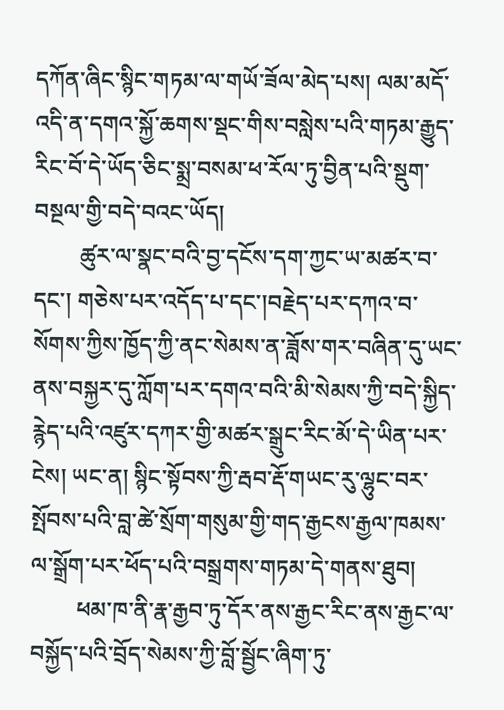དཀོན་ཞིང་སྙིང་གཏམ་ལ་གཡོ་ཟོལ་མེད་པས། ལམ་མདོ་འདི་ན་དགའ་སྐྱོ་ཆགས་སྡང་གིས་བསླེས་པའི་གཏམ་རྒྱུད་རིང་བོ་དེ་ཡོད་ཅིང་སྨྲ་བསམ་ཕ་རོལ་ཏུ་བྱིན་པའི་སྡུག་བསྔལ་གྱི་བདེ་བའང་ཡོད།
        ཚུར་ལ་སྣང་བའི་བྱ་དངོས་དག་ཀྱང་ཡ་མཚར་བ་དང་། གཅེས་པར་འདོད་པ་དང་།བརྗེད་པར་དཀའ་བ་སོགས་ཀྱིས་ཁྱོད་ཀྱི་ནང་སེམས་ན་ཟློས་གར་བཞིན་དུ་ཡང་ནས་བསྐྱར་དུ་ཀློག་པར་དགའ་བའི་མི་སེམས་ཀྱི་བདེ་སྐྱིད་རྙེད་པའི་འཛུར་དཀར་གྱི་མཚར་སྒྲུང་རིང་མོ་དེ་ཡིན་པར་ངེས། ཡང་ན། སྙིང་སྟོབས་ཀྱི་རྦབ་རྡོ་གཡང་རུ་ལྷུང་བར་སྤོབས་པའི་བླ་ཚེ་སྲོག་གསུམ་གྱི་གད་རྒྱངས་རྒྱལ་ཁམས་ལ་སྒྲོག་པར་ཕོད་པའི་བསྒྲགས་གཏམ་དེ་གནས་ཐུབ།
        ཕམ་ཁ་ནི་རྣ་རྒྱབ་ཏུ་དོར་ནས་རྒྱང་རིང་ནས་རྒྱང་ལ་བསྐྱོད་པའི་བྲོད་སེམས་ཀྱི་བློ་སྦྱོང་ཞིག་ཏུ་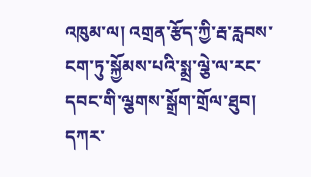འཁུམ་ལ། འགྲན་རྩོད་ཀྱི་རྦ་རླབས་ངག་ཏུ་སྐྱོམས་པའི་སྨྲ་ལྕེ་ལ་རང་དབང་གི་ལྕགས་སྒྲོག་གྲོལ་ཐུབ། དཀར་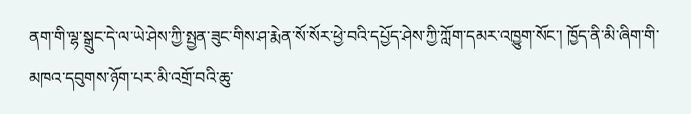ནག་གི་ལྷ་སྒྲུང་དེ་ལ་ཡེ་ཤེས་ཀྱི་སྤྱན་ཟུང་གིས་ཤ་རྨེན་སོ་སོར་ཕྱེ་བའི་དཔྱོད་ཤེས་ཀྱི་ཀློག་དམར་འཁྱུག་སོང་། ཁྱོད་ནི་མི་ཞིག་གི་མཁའ་དབུགས་ཉོག་པར་མི་འགྲོ་བའི་ཆུ་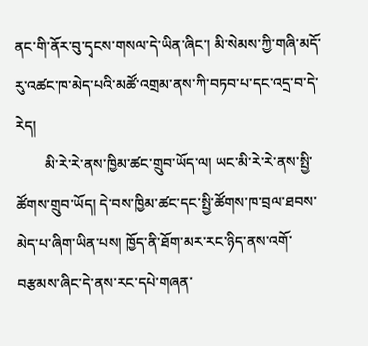ནང་གི་ནོར་བུ་དྭངས་གསལ་དེ་ཡིན་ཞིང་། མི་སེམས་ཀྱི་གཞི་མདོ་རུ་འཚང་ཁ་མེད་པའི་མཚོ་འགྲམ་ནས་ཀི་བཏབ་པ་དང་འདྲ་བ་དེ་རེད།
        མི་རེ་རེ་ནས་ཁྱིམ་ཚང་གྲུབ་ཡོད་ལ། ཡང་མི་རེ་རེ་ནས་སྤྱི་ཚོགས་གྲུབ་ཡོད། དེ་བས་ཁྱིམ་ཚང་དང་སྤྱི་ཚོགས་ཁ་བྲལ་ཐབས་མེད་པ་ཞིག་ཡིན་པས། ཁྱོད་ནི་ཐོག་མར་རང་ཉིད་ནས་འགོ་བརྩམས་ཞིང་དེ་ནས་རང་དཔེ་གཞན་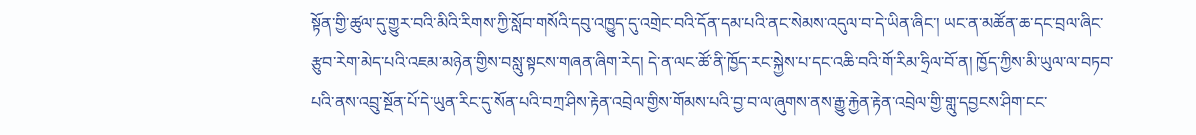སྟོན་གྱི་ཚུལ་དུ་གྱུར་བའི་མིའི་རིགས་ཀྱི་སློབ་གསོའི་དབུ་འཁྱུད་དུ་འགྲེང་བའི་དོན་དམ་པའི་ནང་སེམས་འདུལ་བ་དེ་ཡིན་ཞིང་། ཡང་ན་མཚོན་ཆ་དང་བྲལ་ཞིང་རྩུབ་རེག་མེད་པའི་འཇམ་མཉེན་གྱིས་བསླུ་སྟངས་གཞན་ཞིག་རེད། དེ་ན་ལང་ཚོ་ནི་ཁྱོད་རང་སྐྱེས་པ་དང་འཆི་བའི་གོ་རིམ་ཧྲིལ་བོ་ན། ཁྱོད་ཀྱིས་མི་ཡུལ་ལ་བཏབ་པའི་ནས་འབྲུ་སྔོན་པོ་དེ་ཡུན་རིང་དུ་སོན་པའི་བཀྲ་ཤིས་རྟེན་འབྲེལ་གྱིས་གོམས་པའི་བྱ་བ་ལ་ཞུགས་ནས་རྒྱུ་རྐྱེན་རྟེན་འབྲེལ་གྱི་གླུ་དབྱངས་ཤིག་ངང་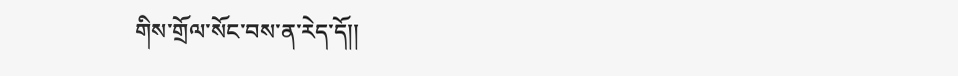གིས་གྲོལ་སོང་བས་ན་རེད་དོ།།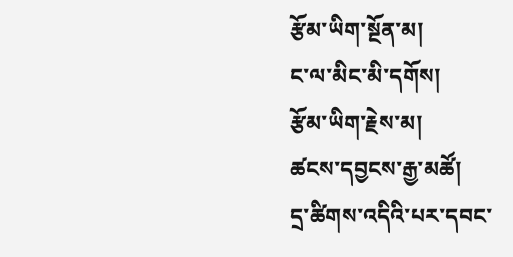རྩོམ་ཡིག་སྔོན་མ།
ང་ལ་མིང་མི་དགོས།
རྩོམ་ཡིག་རྗེས་མ།
ཚངས་དབྱངས་རྒྱ་མཚོ།
དྲ་ཚིགས་འདིའི་པར་དབང་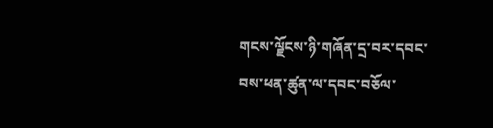གངས་ལྗོངས་ཉི་གཞོན་དྲ་བར་དབང་བས་ཕན་ཚུན་ལ་དབང་བཅོལ་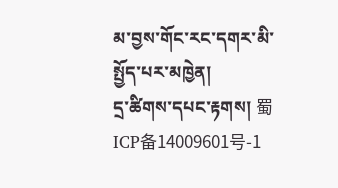མ་བྱས་གོང་རང་དགར་མི་སྤྱོད་པར་མཁྱེན།
དྲ་ཚིགས་དཔང་རྟགས། 蜀ICP备14009601号-1